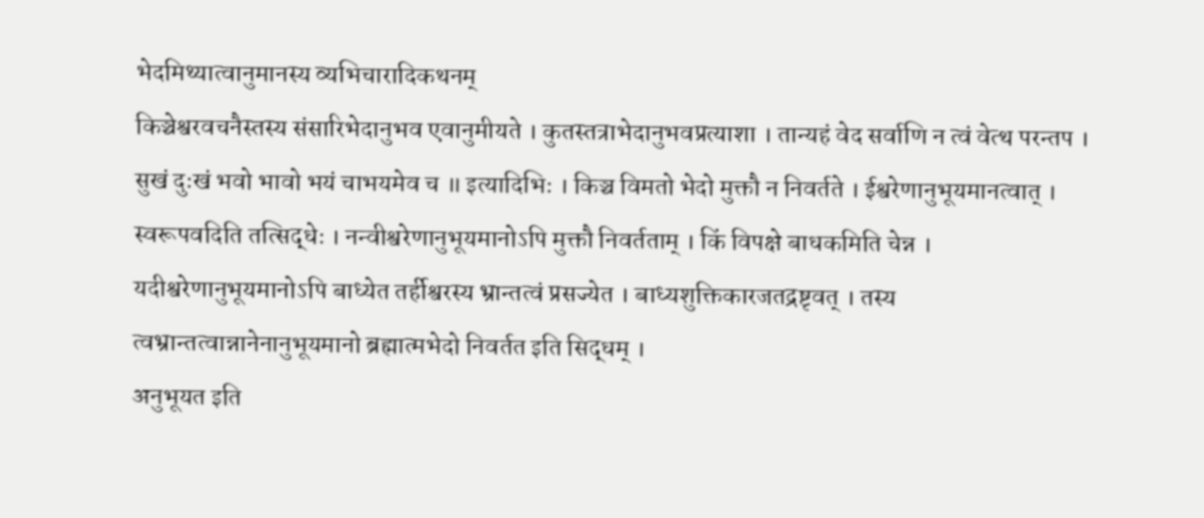भेदमिथ्यात्वानुमानस्य व्यभिचारादिकथनम्
किञ्चेश्वरवचनैस्तस्य संसारिभेदानुभव एवानुमीयते । कुतस्तत्राभेदानुभवप्रत्याशा । तान्यहं वेद सर्वाणि न त्वं वेत्थ परन्तप । सुखं दुःखं भवो भावो भयं चाभयमेव च ॥ इत्यादिभिः । किञ्च विमतो भेदो मुक्तौ न निवर्तते । ईश्वरेणानुभूयमानत्वात् । स्वरूपवदिति तत्सिद्धेः । नन्वीश्वरेणानुभूयमानोऽपि मुक्तौ निवर्तताम् । किं विपक्षे बाधकमिति चेन्न । यदीश्वरेणानुभूयमानोऽपि बाध्येत तर्हीश्वरस्य भ्रान्तत्वं प्रसज्येत । बाध्यशुक्तिकारजतद्रष्टृवत् । तस्य त्वभ्रान्तत्वान्नानेनानुभूयमानो ब्रह्मात्मभेदो निवर्तत इति सिद्धम् ।
अनुभूयत इति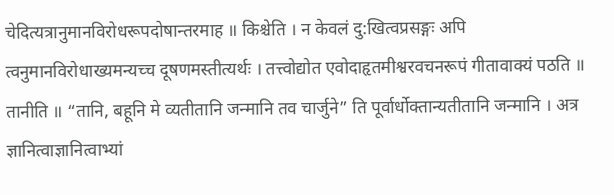चेदित्यत्रानुमानविरोधरूपदोषान्तरमाह ॥ किश्चेति । न केवलं दु:खित्वप्रसङ्गः अपि त्वनुमानविरोधाख्यमन्यच्च दूषणमस्तीत्यर्थः । तत्त्वोद्योत एवोदाहृतमीश्वरवचनरूपं गीतावाक्यं पठति ॥ तानीति ॥ “तानि, बहूनि मे व्यतीतानि जन्मानि तव चार्जुने” ति पूर्वार्धोक्तान्यतीतानि जन्मानि । अत्र ज्ञानित्वाज्ञानित्वाभ्यां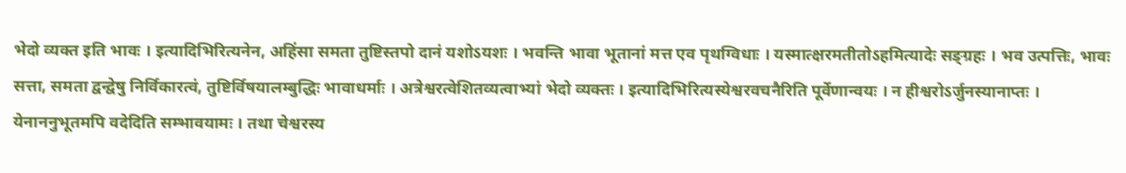भेदो व्यक्त इति भावः । इत्यादिभिरित्यनेन, अहिंसा समता तुष्टिस्तपो दानं यशोऽयशः । भवन्ति भावा भूतानां मत्त एव पृथग्विधाः । यस्मात्क्षरमतीतोऽहमित्यादेः सङ्ग्रहः । भव उत्पत्तिः, भावः सत्ता, समता द्वन्द्वेषु निर्विकारत्वं, तुष्टिर्विषयालम्बुद्धिः भावाधर्माः । अत्रेश्वरत्वेशितव्यत्वाभ्यां भेदो व्यक्तः । इत्यादिभिरित्यस्येश्वरवचनैरिति पूर्वेणान्वयः । न हीश्वरोऽर्जुनस्यानाप्तः । येनाननुभूतमपि वदेदिति सम्भावयामः । तथा चेश्वरस्य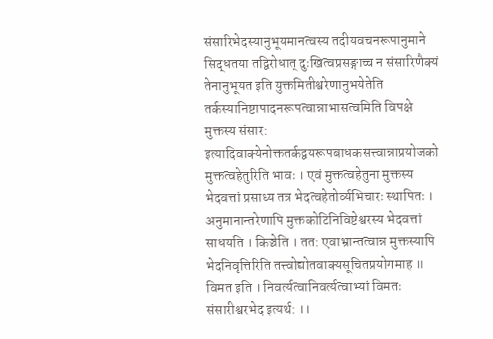संसारिभेदस्यानुभूयमानत्वस्य तदीयवचनरूपानुमाने सिद्धतया तद्विरोधात् दुःखित्वप्रसङ्गाच्च न संसारिणैक्यं तेनानुभूयत इति युक्तमितीश्वरेणानुभयेतेति तर्कस्यानिष्टापादनरूपत्वान्नाभासत्वमिति विपक्षे मुक्तस्य संसार: इत्यादिवाक्येनोक्ततर्कद्वयरूपबाधकसत्त्वान्नाप्रयोजको मुक्तत्वहेतुरिति भावः । एवं मुक्तत्वहेतुना मुक्तस्य भेदवत्तां प्रसाध्य तत्र भेदत्वहेतोर्व्यभिचारः स्थापितः । अनुमानान्तरेणापि मुक्तकोटिनिविष्टेश्वरस्य भेदवत्तां साधयति । किञ्चेति । तत: एवाभ्रान्तत्वान्न मुक्तस्यापि भेदनिवृत्तिरिति तत्त्वोद्योतवाक्यसूचितप्रयोगमाह ॥ विमत इति । निवर्त्यत्वानिवर्त्यत्वाभ्यां विमतः संसारीश्वरभेद इत्यर्थ: ।।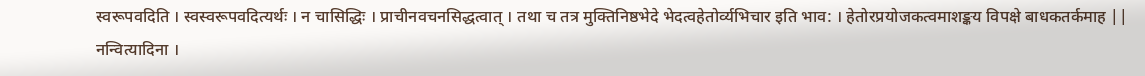स्वरूपवदिति । स्वस्वरूपवदित्यर्थः । न चासिद्धिः । प्राचीनवचनसिद्धत्वात् । तथा च तत्र मुक्तिनिष्ठभेदे भेदत्वहेतोर्व्यभिचार इति भाव: । हेतोरप्रयोजकत्वमाशङ्कय विपक्षे बाधकतर्कमाह || नन्वित्यादिना ।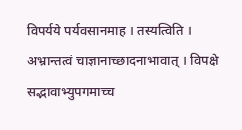विपर्यये पर्यवसानमाह । तस्यत्विति । अभ्रान्तत्वं चाज्ञानाच्छादनाभावात् । विपक्षे सद्भावाभ्युपगमाच्च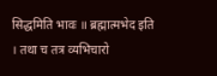सिद्धमिति भावः ॥ ब्रह्मात्मभेद इति । तथा च तत्र व्यभिचारो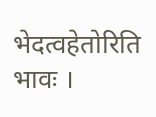भेदत्वहेतोरिति भावः ।